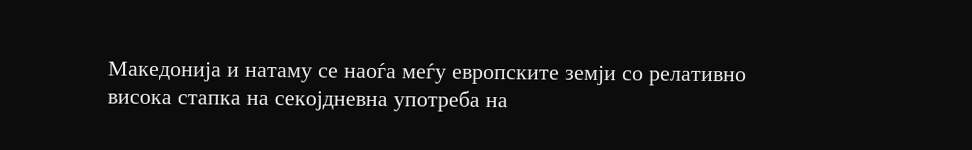Македонија и натаму се наоѓа меѓу европските земји со релативно висока стапка на секојдневна употреба на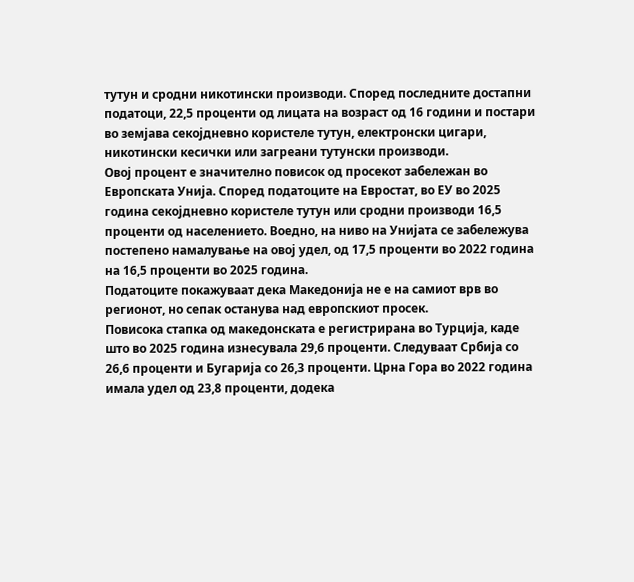тутун и сродни никотински производи. Според последните достапни податоци, 22,5 проценти од лицата на возраст од 16 години и постари во земјава секојдневно користеле тутун, електронски цигари, никотински кесички или загреани тутунски производи.
Овој процент е значително повисок од просекот забележан во Европската Унија. Според податоците на Евростат, во ЕУ во 2025 година секојдневно користеле тутун или сродни производи 16,5 проценти од населението. Воедно, на ниво на Унијата се забележува постепено намалување на овој удел, од 17,5 проценти во 2022 година на 16,5 проценти во 2025 година.
Податоците покажуваат дека Македонија не е на самиот врв во регионот, но сепак останува над европскиот просек.
Повисока стапка од македонската е регистрирана во Турција, каде што во 2025 година изнесувала 29,6 проценти. Следуваат Србија со 26,6 проценти и Бугарија со 26,3 проценти. Црна Гора во 2022 година имала удел од 23,8 проценти, додека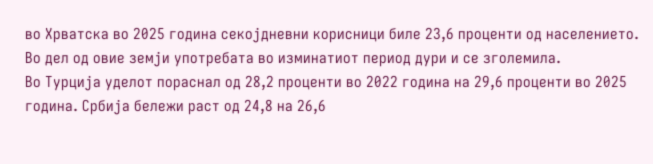во Хрватска во 2025 година секојдневни корисници биле 23,6 проценти од населението.
Во дел од овие земји употребата во изминатиот период дури и се зголемила.
Во Турција уделот пораснал од 28,2 проценти во 2022 година на 29,6 проценти во 2025 година. Србија бележи раст од 24,8 на 26,6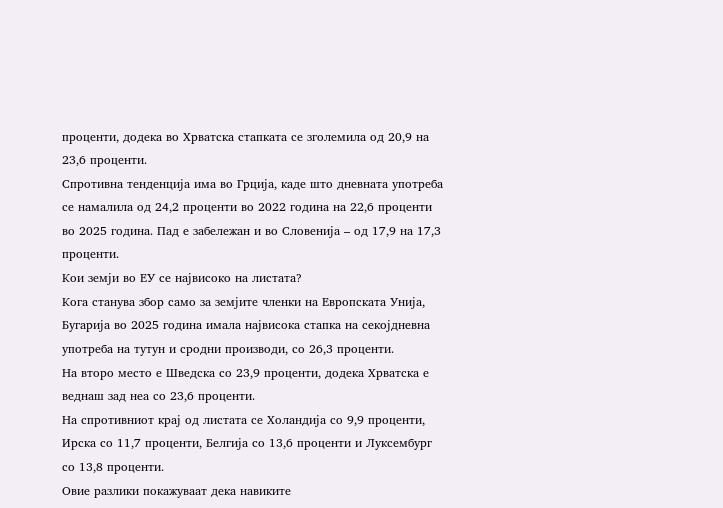проценти, додека во Хрватска стапката се зголемила од 20,9 на 23,6 проценти.
Спротивна тенденција има во Грција, каде што дневната употреба се намалила од 24,2 проценти во 2022 година на 22,6 проценти во 2025 година. Пад е забележан и во Словенија – од 17,9 на 17,3 проценти.
Кои земји во ЕУ се највисоко на листата?
Кога станува збор само за земјите членки на Европската Унија, Бугарија во 2025 година имала највисока стапка на секојдневна употреба на тутун и сродни производи, со 26,3 проценти.
На второ место е Шведска со 23,9 проценти, додека Хрватска е веднаш зад неа со 23,6 проценти.
На спротивниот крај од листата се Холандија со 9,9 проценти, Ирска со 11,7 проценти, Белгија со 13,6 проценти и Луксембург со 13,8 проценти.
Овие разлики покажуваат дека навиките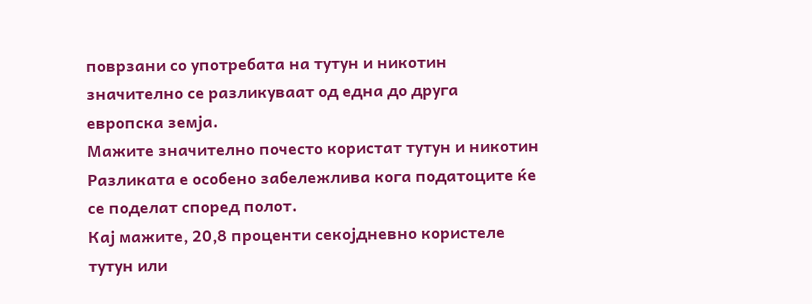поврзани со употребата на тутун и никотин значително се разликуваат од една до друга европска земја.
Мажите значително почесто користат тутун и никотин
Разликата е особено забележлива кога податоците ќе се поделат според полот.
Кај мажите, 20,8 проценти секојдневно користеле тутун или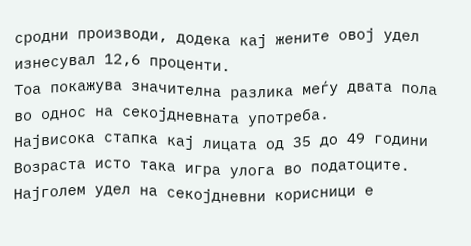сродни производи, додека кај жените овој удел изнесувал 12,6 проценти.
Тоа покажува значителна разлика меѓу двата пола во однос на секојдневната употреба.
Највисока стапка кај лицата од 35 до 49 години
Возрастa исто така игра улога во податоците.
Најголем удел на секојдневни корисници е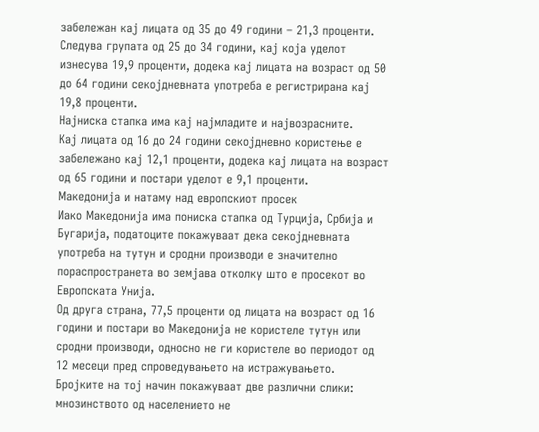забележан кај лицата од 35 до 49 години – 21,3 проценти.
Следува групата од 25 до 34 години, кај која уделот изнесува 19,9 проценти, додека кај лицата на возраст од 50 до 64 години секојдневната употреба е регистрирана кај 19,8 проценти.
Најниска стапка има кај најмладите и највозрасните.
Кај лицата од 16 до 24 години секојдневно користење е забележано кај 12,1 проценти, додека кај лицата на возраст од 65 години и постари уделот е 9,1 проценти.
Македонија и натаму над европскиот просек
Иако Македонија има пониска стапка од Турција, Србија и Бугарија, податоците покажуваат дека секојдневната употреба на тутун и сродни производи е значително пораспространета во земјава отколку што е просекот во Европската Унија.
Од друга страна, 77,5 проценти од лицата на возраст од 16 години и постари во Македонија не користеле тутун или сродни производи, односно не ги користеле во периодот од 12 месеци пред спроведувањето на истражувањето.
Бројките на тој начин покажуваат две различни слики: мнозинството од населението не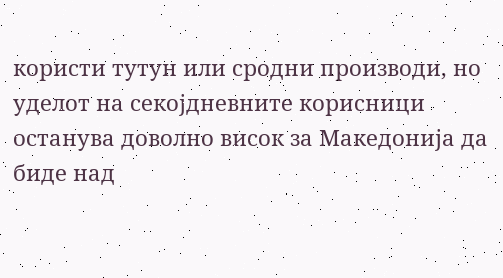користи тутун или сродни производи, но уделот на секојдневните корисници останува доволно висок за Македонија да биде над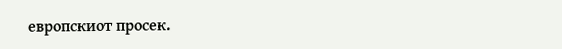европскиот просек.